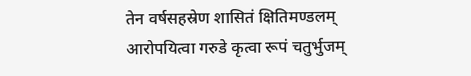तेन वर्षसहस्रेण शासितं क्षितिमण्डलम्
आरोपयित्वा गरुडे कृत्वा रूपं चतुर्भुजम्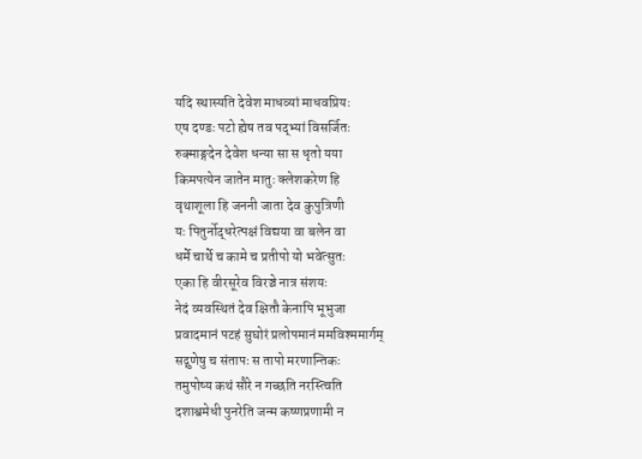यदि स्थास्यति देवेश माधव्यां माधवप्रियः
एष दण्डः पटो ह्येष तव पद्भ्यां विसर्जितः
रुक्माङ्गदेन देवेश धन्या सा स धृतो यया
किमपत्येन जातेन मातुः क्लेशकरेण हि
वृथाशूला हि जननी जाता देव कुपुत्रिणी
यः पितुर्नोद्धरेत्पक्षं विद्यया वा बलेन वा
धर्मे चार्थे च कामे च प्रतीपो यो भवेत्सुतः
एका हि वीरसूरेव विरञ्चे नात्र संशयः
नेदं व्यवस्थितं देव क्षितौ केनापि भूभुजा
प्रवादमानं पटहं सुघोरं प्रलोपमानं ममविश्ममार्गम्
सद्गुणेषु च संतापः स तापो मरणान्तिकः
तमुपोष्य कथं सौरे न गच्छति नरस्त्विति
दशाश्वमेधी पुनरेति जन्म कष्णप्रणामी न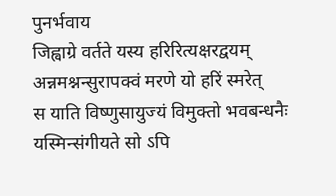पुनर्भवाय
जिह्वाग्रे वर्तते यस्य हरिरित्यक्षरद्वयम्
अन्नमश्नन्सुरापक्वं मरणे यो हरिं स्मरेत्
स याति विष्णुसायुज्यं विमुक्तो भवबन्धनैः
यस्मिन्संगीयते सो ऽपि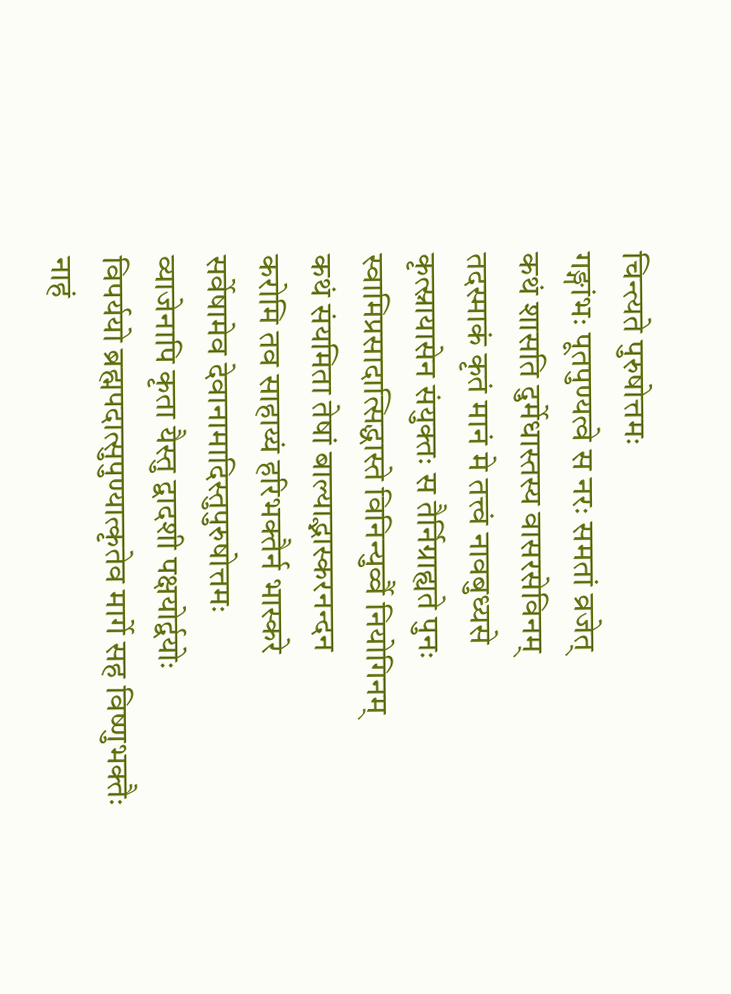चिन्त्यते पुरुषोत्तमः
गङ्गांभः पूतपुण्यत्वे स नरः समतां व्रजेत्
कथं शासति दुर्मेधास्तस्य वासरसेविनम्
तदस्माकं कृतं मानं मे तत्त्वं नावबुध्यसे
कृत्स्नायासेन संयुक्तः स तैर्निग्राह्यते पुनः
स्वामिप्रसादात्सिद्धास्ते विनिन्युर्व्वै नियोगिनम्
कथं संयमिता तेषां बाल्याद्भास्करनन्दन
करोमि तव साहाय्यं हरिभक्तैर्न भास्करे
सर्वेषामेव देवानामादिस्तुपुरुषोत्तमः
व्याजेनापि कृता यैस्तु द्वादशी पक्षयोर्द्वयोः
विपर्ययो ब्रह्मपदात्सुपुण्यात्कृतेव मार्गे सह विष्णुभक्तैः
नाहं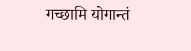गच्छामि योगान्तं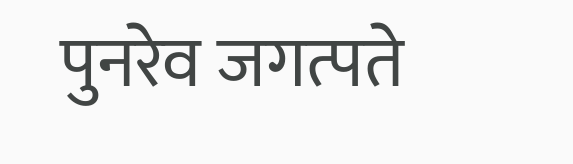पुनरेव जगत्पते